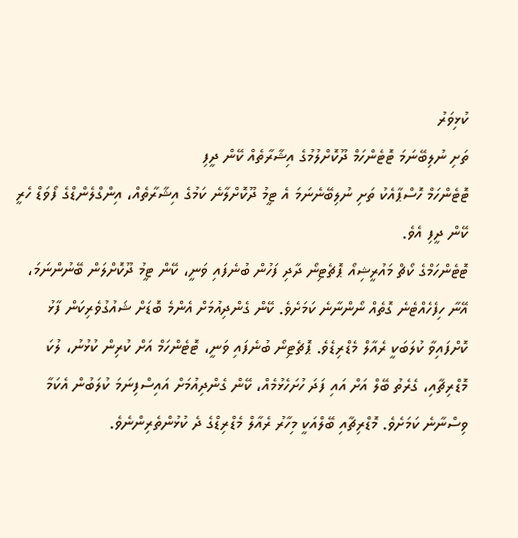ކުޅިވަރު
ތަށި ނުލިބޭނަމަ ޓޮޓެންހަމް ދޫކޮށްލުމުގެ އިޝާރާތެއް ކޭން ދީފި
ޓޮޓެންހަމް ހޮސްޕާއެކު ތަށި ނުލިބޭނެނަމަ އެ ޓީމު ދޫކޮށްލާނެ ކަމުގެ އިޝާރާތެއް، އިންގްލެންޑްގެ ފޯވަޑް ހެރީ ކޭން ދީފި އެވެ.
ޓޮޓެންހަމްގެ ކޯޗް މައުރީޝިއޯ ޕޮޗެޓިނޯ ދާދި ފަހުން ބުނެފައި ވަނީ، ކޭން ޓީމު ދޫކޮށްލަން ބޭނުންނަމަ، އޭނާ ހިފެހެއްޓެނެ ގޮތެއް ނޯންނާނެ ކަމަށެވެ. ކޭން ގެންދިއުމަށް އެންމެ ބޮޑަށް ޝައުގުވެރިކަން ފާޅު ކޮށްފައިވާ ކުލަބަކީ ރެއާލް މެޑްރިޑެވެ. ޕޮޗެޓިނޯ ބުނެފައި ވަނީ، ޓޮޓެންހަމް އަށް ކުރިން ކުޅުނު، ލުކަ މޮޑްރިޗާއި، ގެރެތު ބޭލް އަށް އައި ފަދަ ހުށަހެޅުމެއް، ކޭން ގެންދިއުމަށް އައިސްފިނަމަ ކުލަބުން އެކަމާ ވިސްނާނެ ކަމަށެވެ. މޮޑްރިޗާއި ބޭލްއަކީ މިހާރު ރެއާލް މެޑްރިޑްގެ ދެ ކުޅުންތެރިންނެވެ.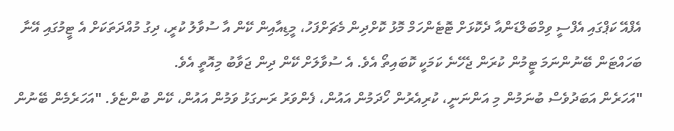އެފްއޭ ކަޕްގައި އެފްސީ ވިމްބަލްޑަންއާ ދެކޮޅަށް ޓޮޓެންހަމް މޮޅު ކޮށްދިން މެޗަށްފަހު، މީޑިއާއިން ކޭން އާ ސުވާލު ކުރީ، ދިގު މުއްދަތަކަށް އެ ޓީމުގައި އޭނާ ބަހައްޓަން ބޭނުންނަމަ ޓީމުން ކުރަން ޖެހޭނެ ކަމަކީ ކޮބައިތޯ އެވެ. އެ ސުވާލަށް ކޭން ދިން ޖަވާބު މިއޮތީ އެވެ.
"އަހަރެން އަބަދުވެސް ބުނަމުން މި އަންނަނީ، ކުރިއެރުން ހޯދަމުން އައުން، ފެންވަރު ރަނގަޅު ވަމުން އައުން، ކޭން ބުންޏެވެ. "އަހަރެމެން ބޭނުން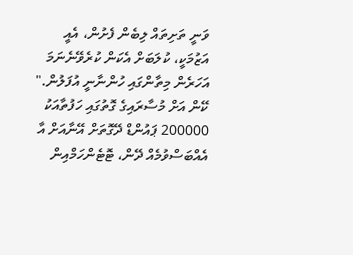ވަނީ ތަށިތައް ލިބެން ފެށުން، އެއީ އަޒުމަކީ، ކުލަބަށް އެކަން ކުރެވޭނެނަމަ އަހަރެން މިތާންގައި ހުންނާނީ އުފަލުން."
ކޭން އަށް މުސާރައިގެ ގޮތުގައި ހަފުތާއަކު 200000 ޕައުންޑް ދޭގޮތަށް އޭނާއަށް އާ އެއްބަސްވުމެއް ދޭން، ޓޮޓެންހަމްއިން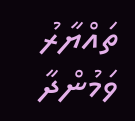ތައްޔާރު ވަމުންދާ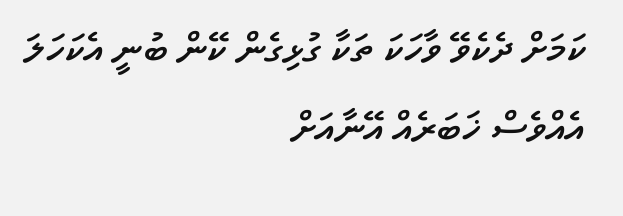ކަމަށް ދެކެވޭ ވާހަކަ ތަކާ ގުޅިގެން ކޭން ބުނީ އެކަހަލަ އެއްވެސް ޚަބަރެއް އޭނާއަށް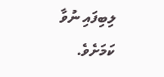ލިބިފައި ނުވާ ކަމަށެވެ.